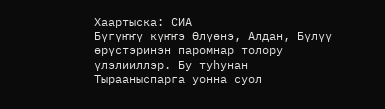Хаартыска: СИА
Бүгүҥҥү күҥҥэ Өлүөнэ, Алдан, Бүлүү өрүстэринэн паромнар толору үлэлииллэр. Бу туһунан Тырааныспарга уонна суол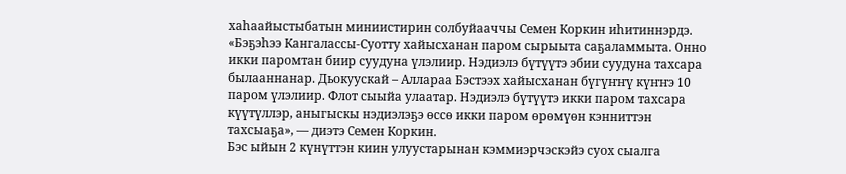хаһаайыстыбатын миниистирин солбуйааччы Семен Коркин иһитиннэрдэ.
«Бэҕэһээ Кангалассы-Суотту хайысханан паром сырыыта саҕаламмыта. Онно икки паромтан биир суудуна үлэлиир. Нэдиэлэ бүтүүтэ эбии суудуна тахсара былааннанар. Дьокуускай – Аллараа Бэстээх хайысханан бүгүҥҥү күҥҥэ 10 паром үлэлиир. Флот сыыйа улаатар. Нэдиэлэ бүтүүтэ икки паром тахсара күүтүллэр, аныгыскы нэдиэлэҕэ өссө икки паром өрөмүөн кэнниттэн тахсыаҕа», — диэтэ Семен Коркин.
Бэс ыйын 2 күнүттэн киин улуустарынан кэммиэрчэскэйэ суох сыалга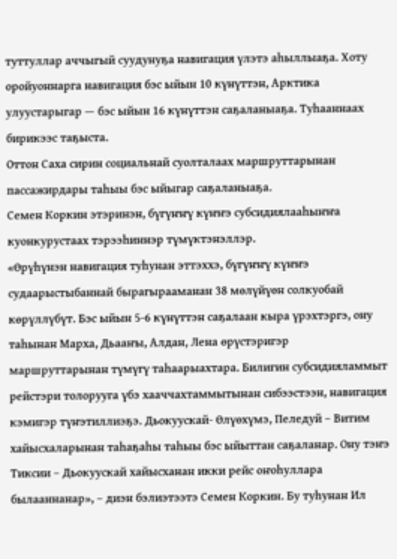туттуллар аччыгый суудунуҕа навигация үлэтэ аһыллыаҕа. Хоту оройуоннарга навигация бэс ыйын 10 күнүттэн, Арктика улуустарыгар — бэс ыйын 16 күнүттэн саҕаланыаҕа. Туһааннаах бирикээс таҕыста.
Оттон Саха сирин социальнай суолталаах маршруттарынан пассажирдары таһыы бэс ыйыгар саҕаланыаҕа.
Семен Коркин этэринэн, бүгүҥҥү күҥҥэ субсидиялааһыҥҥа куонкурустаах тэрээһиннэр түмүктэнэллэр.
«Өрүһүнэн навигация туһунан эттэххэ, бүгүҥҥү күҥҥэ судаарыстыбаннай бырагырааманан 38 мөлүйүөн солкуобай көрүллүбүт. Бэс ыйын 5-6 күнүттэн саҕалаан кыра үрэхтэргэ, ону таһынан Марха, Дьааҥы, Алдан, Лена өрүстэригэр маршруттарынан түмүгү таһаарыахтара. Билигин субсидияламмыт рейстэри толорууга үбэ хааччахтаммытынан сибээстээн, навигация кэмигэр түҥэтиллиэҕэ. Дьокуускай- Өлүөхүмэ, Пеледуй – Витим хайысхаларынан таһаҕаһы таһыы бэс ыйыттан саҕаланар. Ону тэҥэ Тиксии – Дьокуускай хайысханан икки рейс оҥоһуллара былааннанар», – диэн бэлиэтээтэ Семен Коркин. Бу туһунан Ил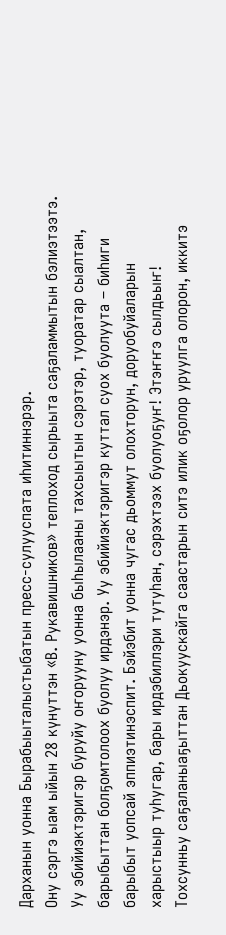Дарханын уонна Бырабыыталыстыбатын пресс-сулууспата иһитиннэрэр.
Ону сэргэ ыам ыйын 28 күнүттэн «В. Рукавишников» теплоход сырыыта саҕаламмытын бэлиэтээтэ.
Уу эбийиэктэригэр буруйу оҥорууну уонна быһылааны тахсыытын сэрэтэр, туоратар сыалтан, барыбыттан болҕомтолоох буолуу ирдэнэр. Уу эбийиэктэригэр куттал суох буолуута – биһиги барыбыт уопсай эппиэтинэспит. Бэйэбит уонна чугас дьоммут олохторун, доруобуйаларын харыстыыр туһугар, бары ирдэбиллэри тутуһан, сэрэхтээх буолуоҕуҥ! Этэҥҥэ сылдьыҥ!
Тохсунньу саҕаланыаҕыттан Дьокуускайга саастарын ситэ илик оҕолор уруулга олорон, иккитэ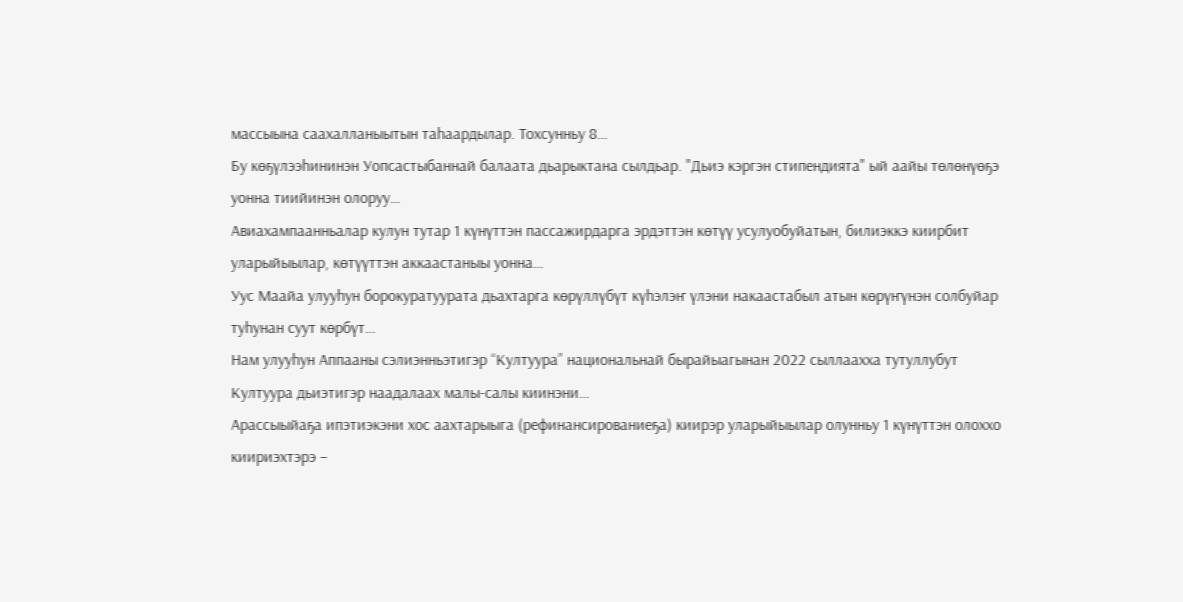массыына саахалланыытын таһаардылар. Тохсунньу 8…
Бу көҕүлээһининэн Уопсастыбаннай балаата дьарыктана сылдьар. "Дьиэ кэргэн стипендията" ый аайы төлөнүөҕэ уонна тиийинэн олоруу…
Авиахампаанньалар кулун тутар 1 күнүттэн пассажирдарга эрдэттэн көтүү усулуобуйатын, билиэккэ киирбит уларыйыылар, көтүүттэн аккаастаныы уонна…
Уус Маайа улууһун борокуратуурата дьахтарга көрүллүбүт күһэлэҥ үлэни накаастабыл атын көрүҥүнэн солбуйар туһунан суут көрбүт…
Нам улууһун Аппааны сэлиэнньэтигэр “Култуура” национальнай бырайыагынан 2022 сыллаахха тутуллубут Култуура дьиэтигэр наадалаах малы-салы киинэни…
Арассыыйаҕа ипэтиэкэни хос аахтарыыга (рефинансированиеҕа) киирэр уларыйыылар олунньу 1 күнүттэн олоххо киириэхтэрэ –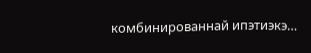комбинированнай ипэтиэкэ…